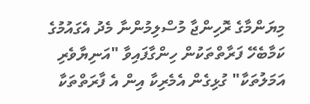މިޔަންމާގެ ރޮހިންޖާ މުސްލިމުންނާ މެދު އެގައުމުގެ ކަމާބެހޭ ފަރާތްތަކުން ހިންގާފައިވާ "އަނިޔާވެރި އަމަލުތަކާ" ގުޅިގެން އެމެރިކާ އިން އެ ފާރަތްތަކާ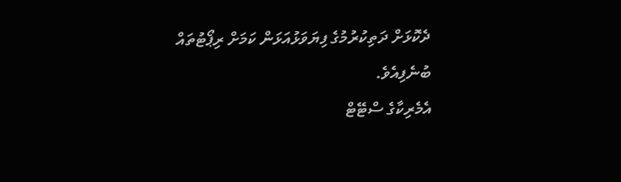ދެކޮޅަށް ދަތިކުރުމުގެ ފިޔަވަޅުއަޅަން ކަމަށް ރިޕޯޓުތައް ބުނެފިއެވެ.
އެމެރިކާގެ ސްޓޭޓް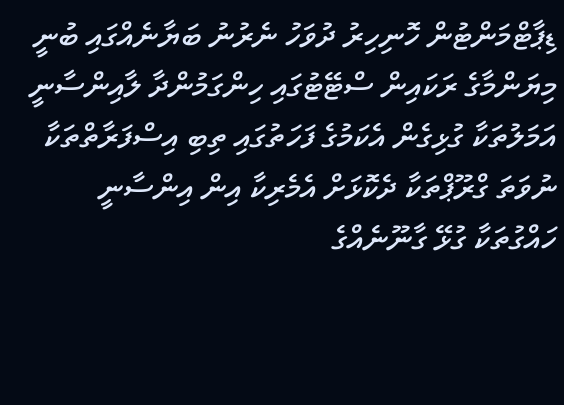ޑިޕާޓްމަންޓުން ހޮނިހިރު ދުވަހު ނެރުނު ބަޔާނެއްގައި ބުނީ މިޔަންމާގެ ރަކައިން ސްޓޭޓުގައި ހިންގަމުންދާ ލާއިންސާނީ އަމަލުތަކާ ގުޅިގެން އެކަމުގެ ފަހަތުގައި ތިބި އިސްފަރާތްތަކާ ނުވަތަ ގްރޫޕްތަކާ ދެކޮޅަށް އެމެރިކާ އިން އިންސާނީ ހައްގުތަކާ ގުޅޭ ގާނޫނެއްގެ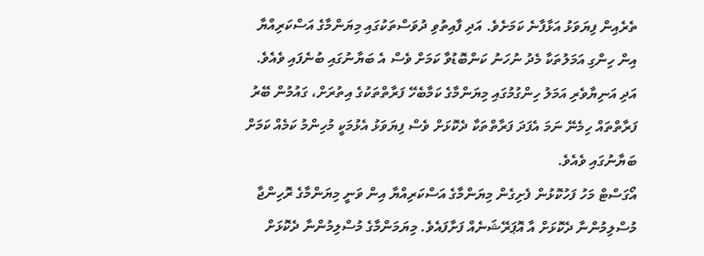ތެރެއިން ފިޔަވަޅު އަޅާފާނެ ކަމަށެވެ. އަދި ފާއިތުވި ދުވަސްތަކުގައި މިޔަންމާގެ އަސްކަރިއްޔާ އިން ހިންގި އަމަލުތަކާ މެދު ނުހަނު ކަންބޮޑުވާ ކަމަށް ވެސް އެ ބަޔާނުގައި ބުނެފައި ވެއެވެ. އަދި އަނިޔާވެރި އަމަލު ހިންގުމުގައި މިޔަންމާގެ ކަމާބެހޭ ފަރާތްތަކުގެ އިތުރަށް، ގައުމުން ބޭރު ފަރާތްތައް ހިމެނޭ ނަމަ އެފަދަ ފަރާތްތަކާ ދެކޮޅަށް ވެސް ފިޔަވަޅު އެޅުމަކީ މުހިންމު ކަމެއް ކަމަށް ބަޔާނުގައި ވެއެވެ.
އޯގަސްޓް މަހު ފަހުކޮޅުން ފެށިގެން މިޔަންމާގެ އަސްކަރިއްޔާ އިން ވަނީ މިޔަންމާގެ ރޮހިންޖާ މުސްލިމުންނާ ދެކޮޅަށް އާ އޮޕަރޭޝަނެއް ފަށާފައެވެ. މިޔަމަންމާގެ މުސްލިމުންނާ ދެކޮޅަށް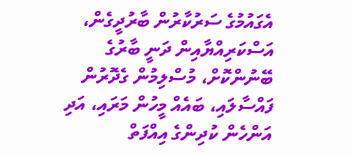އެގައުމުގެ ސަރުކާރުން ބާރުދީގެން، އަސްކަރިއްޔާއިން ދަނީ ބާރުގެ ބޭނުންކޮށް، މުސްލިމުން ގެދޮރުން ފައްސާލައި، ބައެއް މީހުން މަރައި، އަދި އަންހެން ކުދިންގެ އިއްފަތް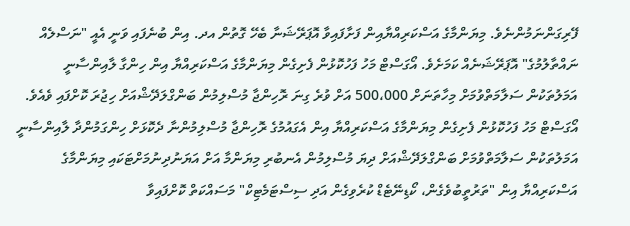ފޭރިގަންނަމުންނެވެ. މިޔަންމާގެ އަސްކަރިއްޔާއިން ފަށާފައިވާ އޮޕަރޭޝަނާ ބެހޭ ގޮތުން އދ. އިން ބުނެފައި ވަނީ އެއީ "ނަސްލެއް ނައްތާލުމުގެ" އޮޕަރޭޝަނެއް ކަމަށެވެ. އޯގަސްޓް މަހު ފަހުކޮޅުން ފެށިގެން މިޔަންމާގެ އަސްކަރިއްޔާ އިން ހިންގާ ލާއިންސާނީ އަމަލުތަކުން ސަލާމަތްވުމަށް މިހާތަނަށް 500،000 އަށް ވުރެ ގިނަ ރޮހިންޖާ މުސްލިމުން ބަންގްލަދޭޝްއަށް ހިޖުރަ ކޮށްފައި ވެއެވެ.
އޯގަސްޓް މަހު ފަހުކޮޅުން ފެށިގެން މިޔަންމާގެ އަސްކަރިއްޔާ އިން އެގައުމުގެ ރޮހިންޖާ މުސްލިމުންނާ ދެކޮޅަށް ހިންގަމުންދާ ލާއިންސާނީ އަމަލުތަކުން ސަލާމަތްވުމަށް ބަންގްލަދޭޝްއަށް ދިޔަ މުސްލިމުން އެނބުރި މިޔަންމާ އަށް އަޔަނުދިނުމަށްޓަކައި މިޔަންމާގެ އަސްކަރިއްޔާ އިން "ތަރުތީބުވެގެން، ކޯޑިނޭޓެޑް ކުރެވިގެން އަދި ސިސްޓަމެޓިކް" މަސައްކަތް ކޮށްފައިވާ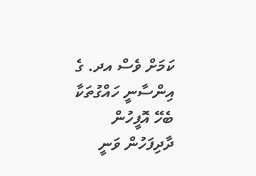ކަމަށް ވެސް އދ. ގެ އިންސާނީ ހައްގުތަކާ ބެހޭ އޮފީހުން ދާދިފަހުން ވަނީ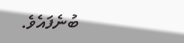ބުނެފައެވެ.